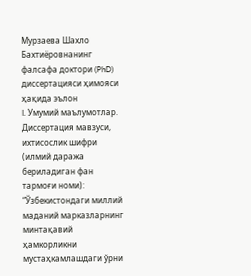Мурзаева Шахло Бахтиёровнанинг
фалсафа доктори (PhD) диссертацияси ҳимояси ҳақида эълон
I. Умумий маълумотлар.
Диссертация мавзуси, ихтисослик шифри (илмий даража бериладиган фан тармоғи номи): “Ўзбекистондаги миллий маданий марказларнинг минтақавий ҳамкорликни мустаҳкамлашдаги ўрни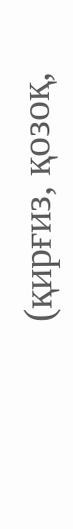(қирғиз, қозоқ,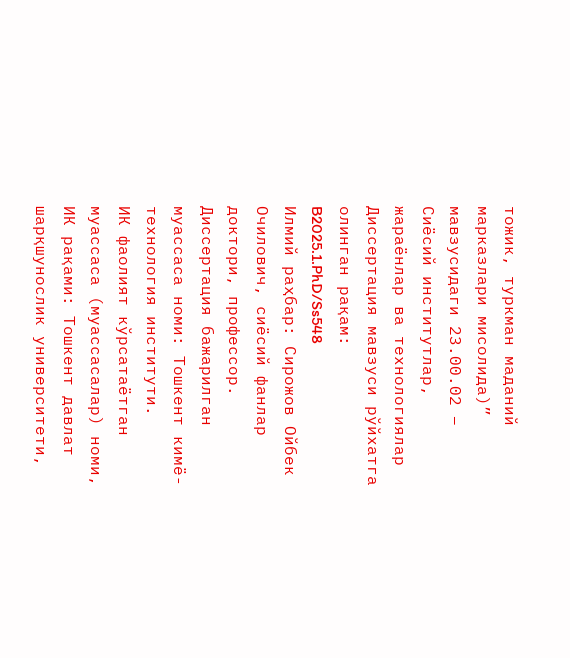тожик, туркман маданий марказлари мисолида)” мавзусидаги 23.00.02 – Сиёсий институтлар, жараёнлар ва технологиялар
Диссертация мавзуси рўйхатга олинган рақам: B2025.1.PhD/Ss548
Илмий раҳбар: Сирожов Ойбек Очилович, сиёсий фанлар доктори, профессор.
Диссертация бажарилган муассаса номи: Тошкент кимё-технология институти.
ИК фаолият кўрсатаётган муассаса (муассасалар) номи, ИК рақами: Тошкент давлат шарқшунослик университети,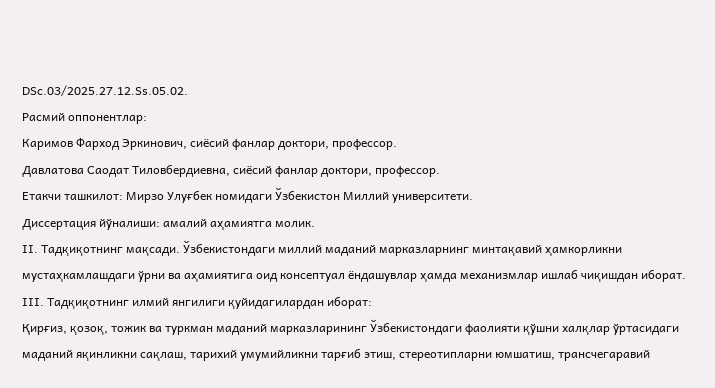DSc.03/2025.27.12.Ss.05.02.
Расмий оппонентлар:
Каримов Фарход Эркинович, сиёсий фанлар доктори, профессор.
Давлатова Саодат Тиловбердиевна, сиёсий фанлар доктори, профессор.
Етакчи ташкилот: Мирзо Улуғбек номидаги Ўзбекистон Миллий университети.
Диссертация йўналиши: амалий аҳамиятга молик.
II. Тадқиқотнинг мақсади. Ўзбекистондаги миллий маданий марказларнинг минтақавий ҳамкорликни мустаҳкамлашдаги ўрни ва аҳамиятига оид консептуал ёндашувлар ҳамда механизмлар ишлаб чиқишдан иборат.
III. Тадқиқотнинг илмий янгилиги қуйидагилардан иборат:
Қирғиз, қозоқ, тожик ва туркман маданий марказларининг Ўзбекистондаги фаолияти қўшни халқлар ўртасидаги маданий яқинликни сақлаш, тарихий умумийликни тарғиб этиш, стереотипларни юмшатиш, трансчегаравий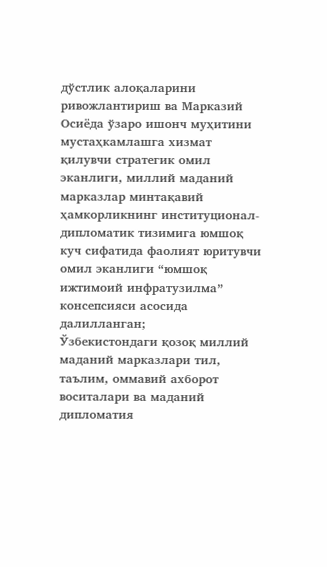дўстлик алоқаларини ривожлантириш ва Марказий Осиёда ўзаро ишонч муҳитини мустаҳкамлашга хизмат қилувчи стратегик омил эканлиги, миллий маданий марказлар минтақавий ҳамкорликнинг институционал-дипломатик тизимига юмшоқ куч сифатида фаолият юритувчи омил эканлиги “юмшоқ ижтимоий инфратузилма” консепсияси асосида далилланган;
Ўзбекистондаги қозоқ миллий маданий марказлари тил, таълим, оммавий ахборот воситалари ва маданий дипломатия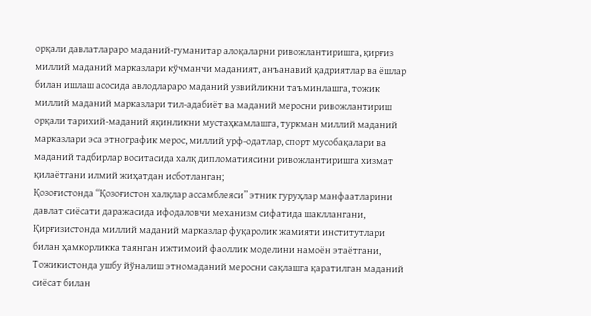орқали давлатлараро маданий-гуманитар алоқаларни ривожлантиришга, қирғиз миллий маданий марказлари кўчманчи маданият, анъанавий қадриятлар ва ёшлар билан ишлаш асосида авлодлараро маданий узвийликни таъминлашга, тожик миллий маданий марказлари тил-адабиёт ва маданий меросни ривожлантириш орқали тарихий-маданий яқинликни мустаҳкамлашга, туркман миллий маданий марказлари эса этнографик мерос, миллий урф-одатлар, спорт мусобақалари ва маданий тадбирлар воситасида халқ дипломатиясини ривожлантиришга хизмат қилаётгани илмий жиҳатдан исботланган;
Қозоғистонда “Қозоғистон халқлар ассамблеяси” этник гуруҳлар манфаатларини давлат сиёсати даражасида ифодаловчи механизм сифатида шакллангани, Қирғизистонда миллий маданий марказлар фуқаролик жамияти институтлари билан ҳамкорликка таянган ижтимоий фаоллик моделини намоён этаётгани, Тожикистонда ушбу йўналиш этномаданий меросни сақлашга қаратилган маданий сиёсат билан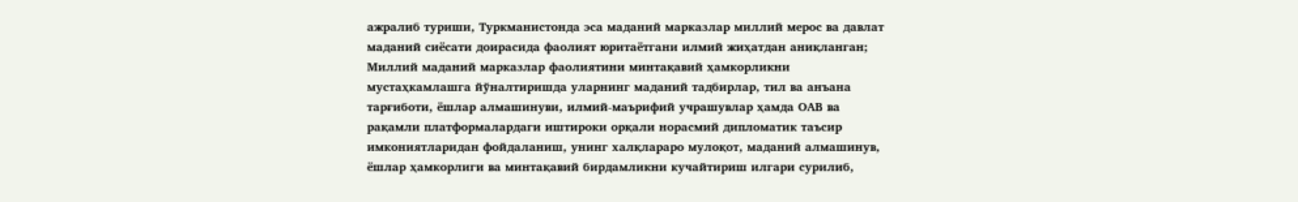ажралиб туриши, Туркманистонда эса маданий марказлар миллий мерос ва давлат маданий сиёсати доирасида фаолият юритаётгани илмий жиҳатдан аниқланган;
Миллий маданий марказлар фаолиятини минтақавий ҳамкорликни мустаҳкамлашга йўналтиришда уларнинг маданий тадбирлар, тил ва анъана тарғиботи, ёшлар алмашинуви, илмий-маърифий учрашувлар ҳамда ОАВ ва рақамли платформалардаги иштироки орқали норасмий дипломатик таъсир имкониятларидан фойдаланиш, унинг халқлараро мулоқот, маданий алмашинув, ёшлар ҳамкорлиги ва минтақавий бирдамликни кучайтириш илгари сурилиб,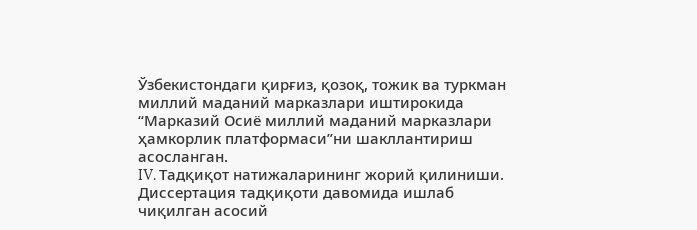Ўзбекистондаги қирғиз, қозоқ, тожик ва туркман миллий маданий марказлари иштирокида “Марказий Осиё миллий маданий марказлари ҳамкорлик платформаси”ни шакллантириш асосланган.
IV. Тадқиқот натижаларининг жорий қилиниши. Диссертация тадқиқоти давомида ишлаб чиқилган асосий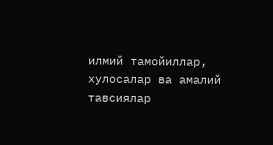илмий тамойиллар, хулосалар ва амалий тавсиялар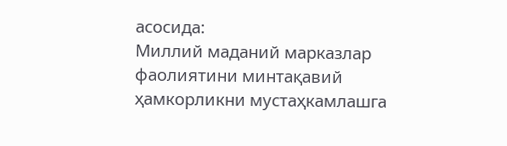асосида:
Миллий маданий марказлар фаолиятини минтақавий ҳамкорликни мустаҳкамлашга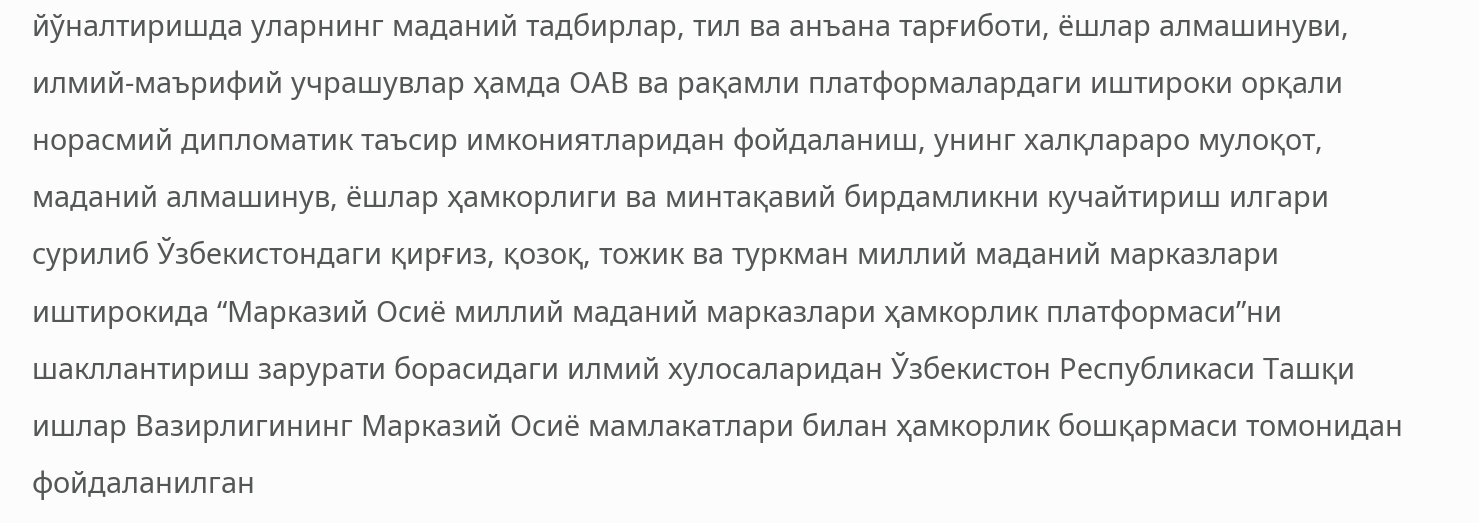йўналтиришда уларнинг маданий тадбирлар, тил ва анъана тарғиботи, ёшлар алмашинуви, илмий-маърифий учрашувлар ҳамда ОАВ ва рақамли платформалардаги иштироки орқали норасмий дипломатик таъсир имкониятларидан фойдаланиш, унинг халқлараро мулоқот, маданий алмашинув, ёшлар ҳамкорлиги ва минтақавий бирдамликни кучайтириш илгари сурилиб Ўзбекистондаги қирғиз, қозоқ, тожик ва туркман миллий маданий марказлари иштирокида “Марказий Осиё миллий маданий марказлари ҳамкорлик платформаси”ни шакллантириш зарурати борасидаги илмий хулосаларидан Ўзбекистон Республикаси Ташқи ишлар Вазирлигининг Марказий Осиё мамлакатлари билан ҳамкорлик бошқармаси томонидан фойдаланилган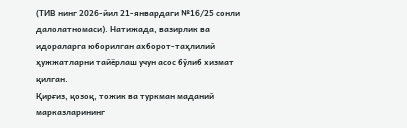(ТИВ нинг 2026-йил 21-январдаги №16/25 сонли далолатномаси). Натижада, вазирлик ва идораларга юборилган ахборот-таҳлилий ҳужжатларни тайёрлаш учун асос бўлиб хизмат қилган.
Қирғиз, қозоқ, тожик ва туркман маданий марказларининг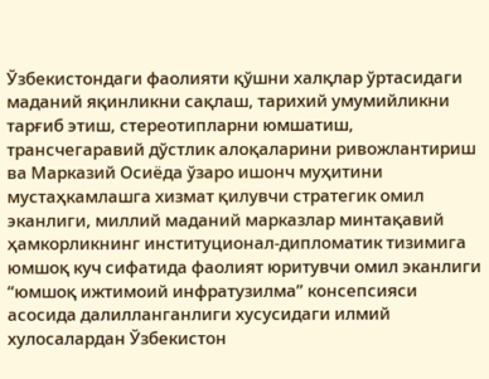Ўзбекистондаги фаолияти қўшни халқлар ўртасидаги маданий яқинликни сақлаш, тарихий умумийликни тарғиб этиш, стереотипларни юмшатиш, трансчегаравий дўстлик алоқаларини ривожлантириш ва Марказий Осиёда ўзаро ишонч муҳитини мустаҳкамлашга хизмат қилувчи стратегик омил эканлиги, миллий маданий марказлар минтақавий ҳамкорликнинг институционал-дипломатик тизимига юмшоқ куч сифатида фаолият юритувчи омил эканлиги “юмшоқ ижтимоий инфратузилма” консепсияси асосида далилланганлиги хусусидаги илмий хулосалардан Ўзбекистон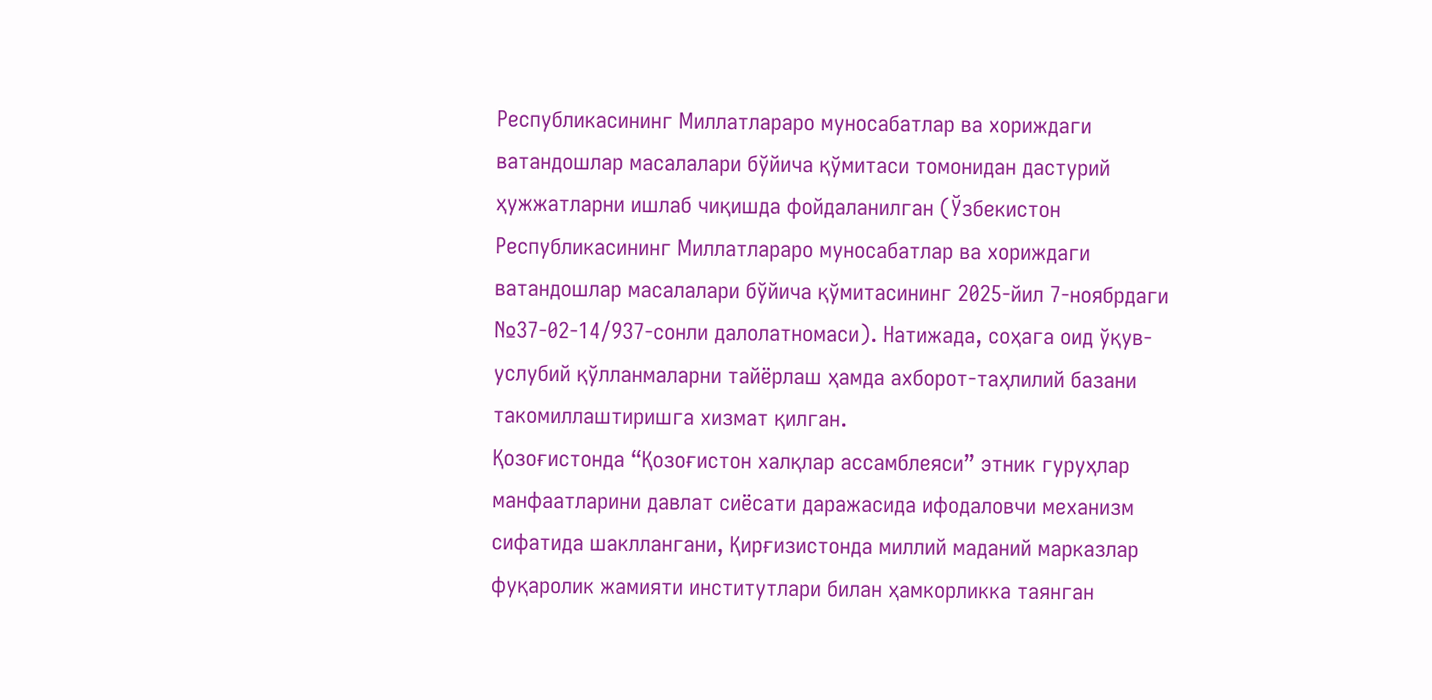Республикасининг Миллатлараро муносабатлар ва хориждаги ватандошлар масалалари бўйича қўмитаси томонидан дастурий ҳужжатларни ишлаб чиқишда фойдаланилган (Ўзбекистон Республикасининг Миллатлараро муносабатлар ва хориждаги ватандошлар масалалари бўйича қўмитасининг 2025-йил 7-ноябрдаги №37-02-14/937-сонли далолатномаси). Натижада, соҳага оид ўқув-услубий қўлланмаларни тайёрлаш ҳамда ахборот-таҳлилий базани такомиллаштиришга хизмат қилган.
Қозоғистонда “Қозоғистон халқлар ассамблеяси” этник гуруҳлар манфаатларини давлат сиёсати даражасида ифодаловчи механизм сифатида шакллангани, Қирғизистонда миллий маданий марказлар фуқаролик жамияти институтлари билан ҳамкорликка таянган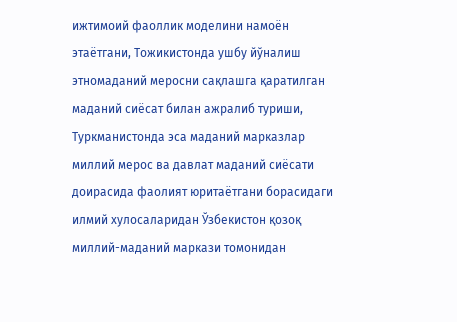ижтимоий фаоллик моделини намоён этаётгани, Тожикистонда ушбу йўналиш этномаданий меросни сақлашга қаратилган маданий сиёсат билан ажралиб туриши, Туркманистонда эса маданий марказлар миллий мерос ва давлат маданий сиёсати доирасида фаолият юритаётгани борасидаги илмий хулосаларидан Ўзбекистон қозоқ миллий-маданий маркази томонидан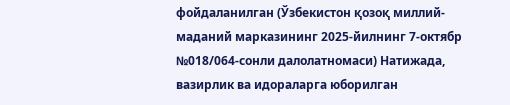фойдаланилган (Ўзбекистон қозоқ миллий-маданий марказининг 2025-йилнинг 7-октябр №018/064-сонли далолатномаси) Натижада, вазирлик ва идораларга юборилган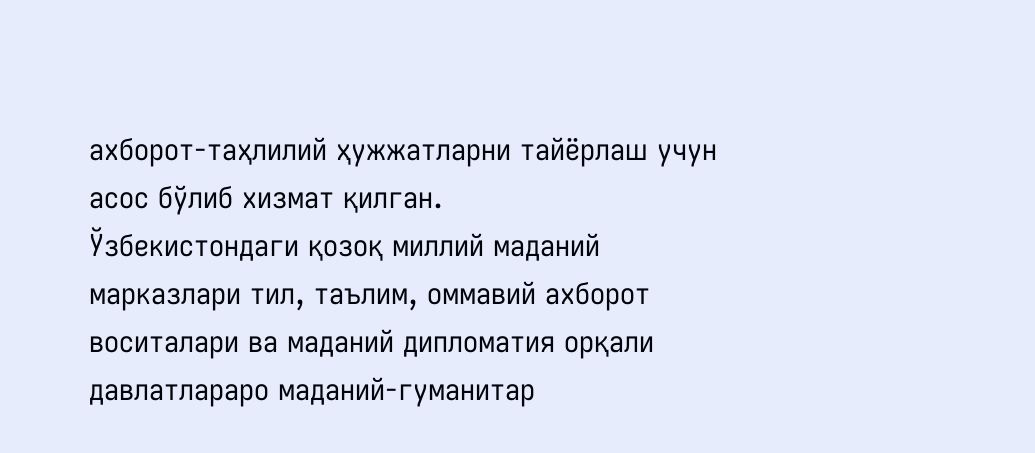ахборот-таҳлилий ҳужжатларни тайёрлаш учун асос бўлиб хизмат қилган.
Ўзбекистондаги қозоқ миллий маданий марказлари тил, таълим, оммавий ахборот воситалари ва маданий дипломатия орқали давлатлараро маданий-гуманитар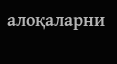алоқаларни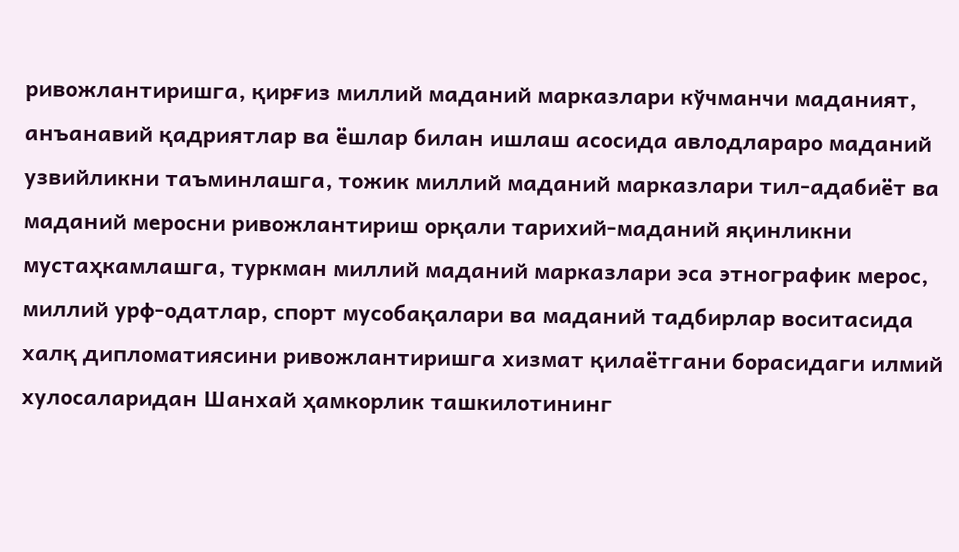ривожлантиришга, қирғиз миллий маданий марказлари кўчманчи маданият, анъанавий қадриятлар ва ёшлар билан ишлаш асосида авлодлараро маданий узвийликни таъминлашга, тожик миллий маданий марказлари тил-адабиёт ва маданий меросни ривожлантириш орқали тарихий-маданий яқинликни мустаҳкамлашга, туркман миллий маданий марказлари эса этнографик мерос, миллий урф-одатлар, спорт мусобақалари ва маданий тадбирлар воситасида халқ дипломатиясини ривожлантиришга хизмат қилаётгани борасидаги илмий хулосаларидан Шанхай ҳамкорлик ташкилотининг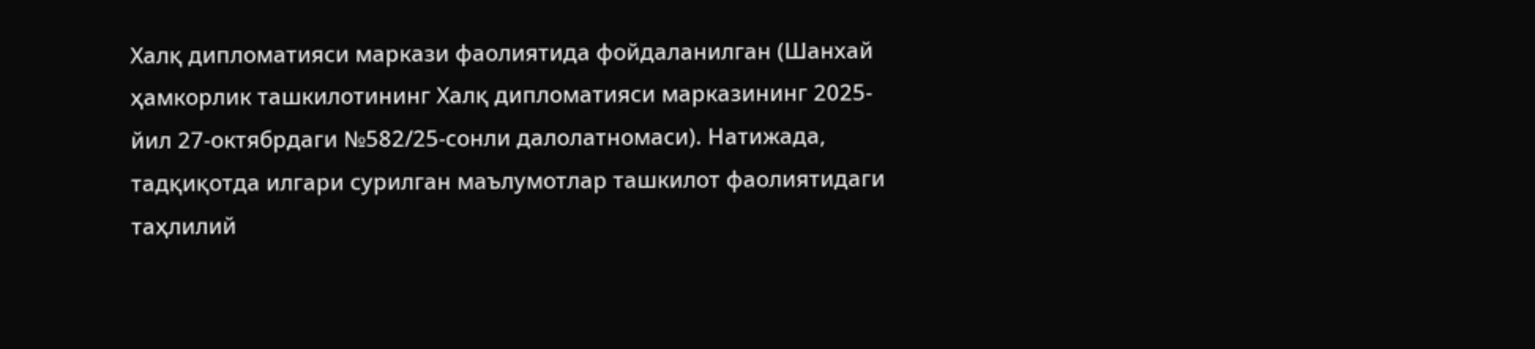Халқ дипломатияси маркази фаолиятида фойдаланилган (Шанхай ҳамкорлик ташкилотининг Халқ дипломатияси марказининг 2025-йил 27-октябрдаги №582/25-сонли далолатномаси). Натижада, тадқиқотда илгари сурилган маълумотлар ташкилот фаолиятидаги таҳлилий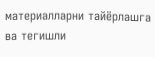материалларни тайёрлашга ва тегишли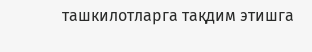ташкилотларга тақдим этишга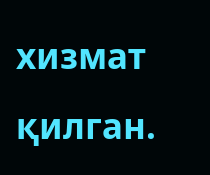хизмат қилган.